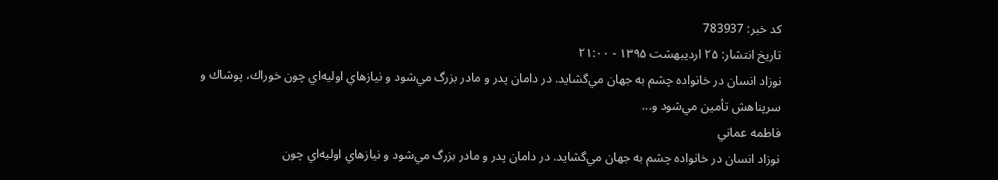کد خبر: 783937
تاریخ انتشار: ۲۵ ارديبهشت ۱۳۹۵ - ۲۱:۰۰
نوزاد انسان در خانواده چشم به جهان مي‌‌گشايد. در دامان پدر و مادر بزرگ مي‌‌شود و نيازهاي اوليه‌‌اي چون خوراك، پوشاك و سرپناهش تأمين مي‌‌شود و...
فاطمه عماني
نوزاد انسان در خانواده چشم به جهان مي‌‌گشايد. در دامان پدر و مادر بزرگ مي‌‌شود و نيازهاي اوليه‌‌اي چون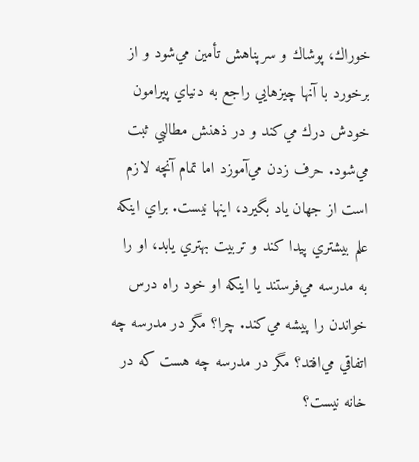خوراك، پوشاك و سرپناهش تأمين مي‌‌شود و از برخورد با آنها چيزهايي راجع به دنياي پيرامون خودش درك مي‌‌كند و در ذهنش مطالبي ثبت مي‌‌شود. حرف زدن مي‌‌آموزد اما تمام آنچه لازم است از جهان ياد بگيرد، اينها نيست. براي اينكه علم بيشتري پيدا كند و تربيت بهتري يابد، او را به مدرسه مي‌‌فرستند يا اينكه او خود راه درس خواندن را پيشه مي‌‌كند. چرا؟ مگر در مدرسه چه اتفاقي مي‌‌افتد؟ مگر در مدرسه چه هست كه در خانه نيست؟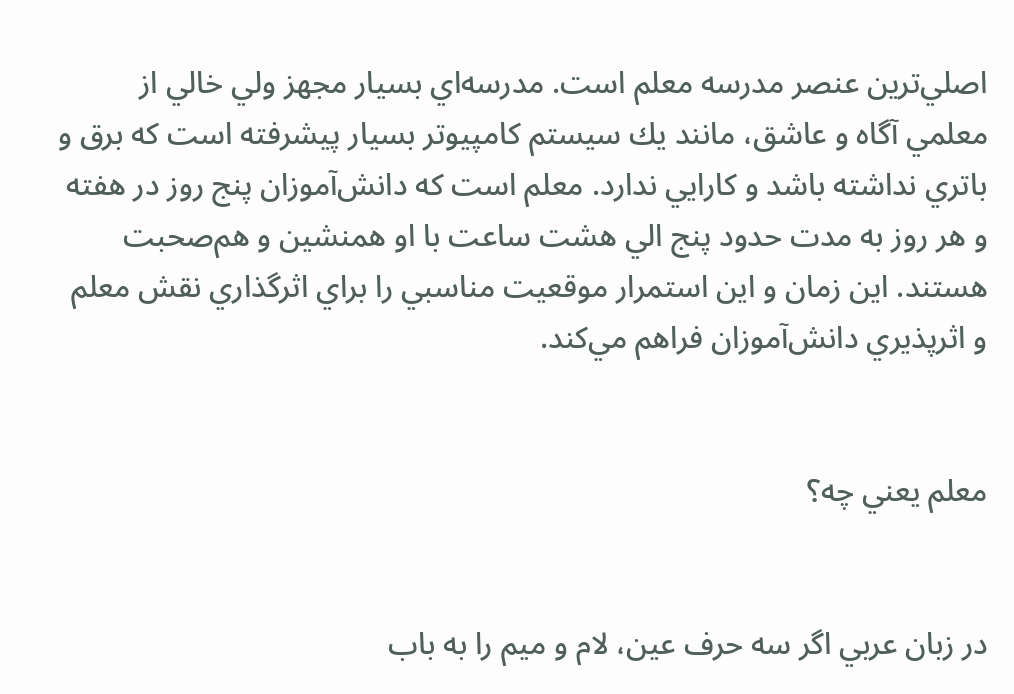اصلي‌‌ترين عنصر مدرسه معلم است. مدرسه‌‌اي بسيار مجهز ولي خالي از معلمي آگاه و عاشق، مانند يك سيستم كامپيوتر بسيار پيشرفته است كه برق و باتري نداشته باشد و كارايي ندارد. معلم است كه دانش‌‌آموزان پنج روز در هفته و هر روز به مدت حدود پنج الي هشت ساعت با او همنشين و هم‌‌صحبت هستند. اين زمان و اين استمرار موقعيت مناسبي را براي اثرگذاري نقش معلم و اثرپذيري دانش‌‌آموزان فراهم مي‌‌كند.


معلم يعني چه؟


در زبان عربي اگر سه حرف عين، لام و ميم را به باب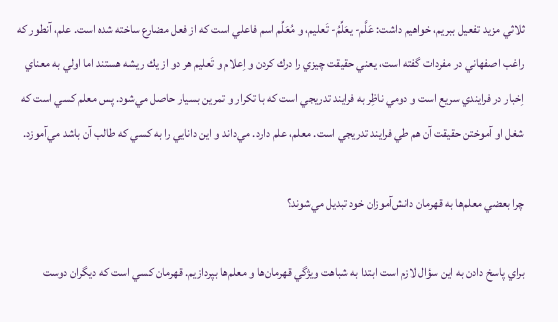ثلاثي مزيد تفعيل ببريم، خواهيم داشت: عَلَّم- يعَلِّمُ- تَعليم، و مُعَلِّم اسم فاعلي است كه از فعل مضارع ساخته شده است. علم، آنطور كه راغب اصفهاني در مفردات گفته است، يعني حقيقت چيزي را درك كردن و اِعلام و تَعليم هر دو از يك ريشه هستند اما اولي به معناي اِخبار در فرايندي سريع است و دومي ناظِر به فرايند تدريجي است كه با تكرار و تمرين بسيار حاصل مي‌‌شود. پس معلم كسي است كه شغل او آموختن حقيقت آن هم طي فرايند تدريجي است. معلم، علم دارد. مي‌‌داند و اين دانايي را به كسي كه طالب آن باشد مي‌‌آموزد.

چرا بعضي معلم‌‌ها به قهرمان دانش‌‌آموزان خود تبديل مي‌‌شوند؟

براي پاسخ دادن به اين سؤال لازم است ابتدا به شباهت ويژگي قهرمان‌‌ها و معلم‌‌ها بپردازيم. قهرمان كسي است كه ديگران دوست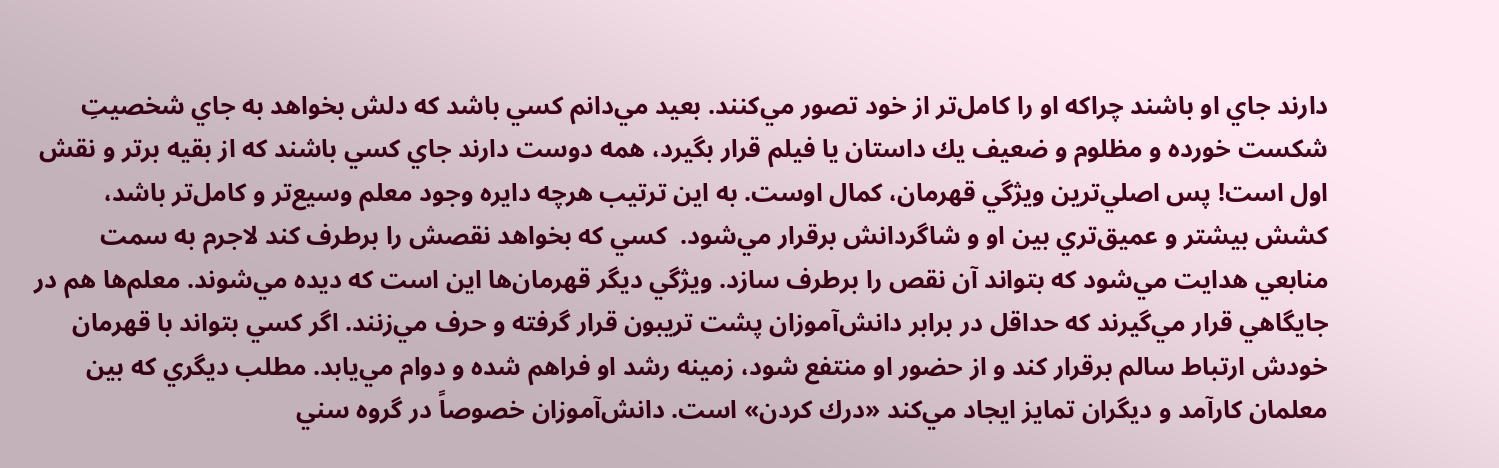دارند جاي او باشند چراكه او را كامل‌تر از خود تصور مي‌‌كنند. بعيد مي‌‌دانم كسي باشد كه دلش بخواهد به جاي شخصيتِ شكست خورده و مظلوم و ضعيف يك داستان يا فيلم قرار بگيرد، همه دوست دارند جاي كسي باشند كه از بقيه برتر و نقش اول است! پس اصلي‌‌ترين ويژگي قهرمان، كمال اوست. به اين ترتيب هرچه دايره وجود معلم وسيع‌‌تر و كامل‌‌تر باشد، كشش بيشتر و عميق‌‌تري بين او و شاگردانش برقرار مي‌‌شود.  كسي كه بخواهد نقصش را برطرف كند لاجرم به سمت منابعي هدايت مي‌‌شود كه بتواند آن نقص را برطرف سازد. ويژگي ديگر قهرمان‌‌‌‌ها اين است كه ديده مي‌‌شوند. معلم‌‌ها هم در جايگاهي قرار مي‌‌گيرند كه حداقل در برابر دانش‌‌آموزان پشت تريبون قرار گرفته و حرف مي‌‌زنند. اگر كسي بتواند با قهرمان خودش ارتباط سالم برقرار كند و از حضور او منتفع شود، زمينه‌‌ رشد او فراهم شده و دوام مي‌‌يابد. مطلب ديگري كه بين معلمان كارآمد و ديگران تمايز ايجاد مي‌‌كند «درك كردن» است. دانش‌‌آموزان خصوصاً در گروه سني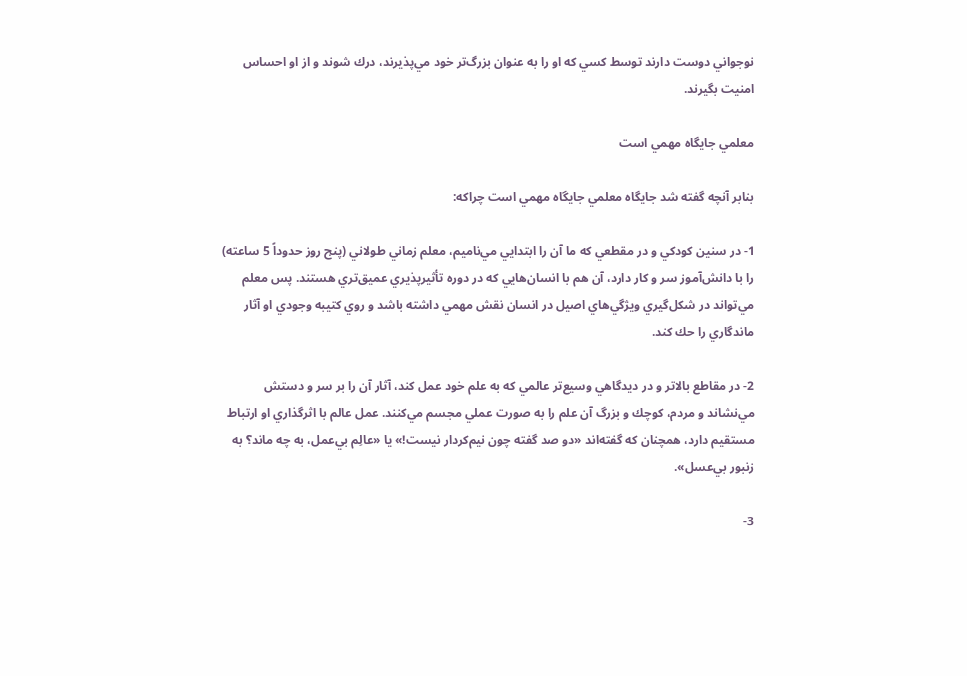نوجواني دوست دارند توسط كسي كه او را به عنوان بزرگ‌تر خود مي‌پذيرند، درك شوند و از او احساس امنيت بگيرند.

معلمي جايگاه مهمي است

بنابر آنچه گفته شد جايگاه معلمي جايگاه مهمي است چراكه:

1- در سنين كودكي و در مقطعي كه ما آن را ابتدايي مي‌‌ناميم، معلم زماني طولاني (پنج روز حدوداً 5 ساعته) را با دانش‌‌آموز سر و كار دارد، آن هم با انسان‌‌هايي كه در دوره‌‌ تأثيرپذيري عميق‌‌تري هستند. پس معلم مي‌‌تواند در شكل‌‌گيري ويژگي‌‌هاي اصيل در انسان نقش مهمي داشته باشد و روي كتيبه‌‌ وجودي او آثار ماندگاري را حك كند.

2- در مقاطع بالاتر و در ديدگاهي وسيع‌‌تر عالمي كه به علم خود عمل كند، آثار آن را بر سر و دستش مي‌‌نشاند و مردم، كوچك و بزرگ آن علم را به صورت عملي مجسم مي‌‌كنند. عمل عالم با اثرگذاري او ارتباط مستقيم دارد، همچنان كه گفته‌‌اند «دو صد گفته چون نيم‌‌كردار نيست!» يا «عالِم بي‌‌عمل، به چه ماند؟ به زنبور بي‌‌عسل».

3-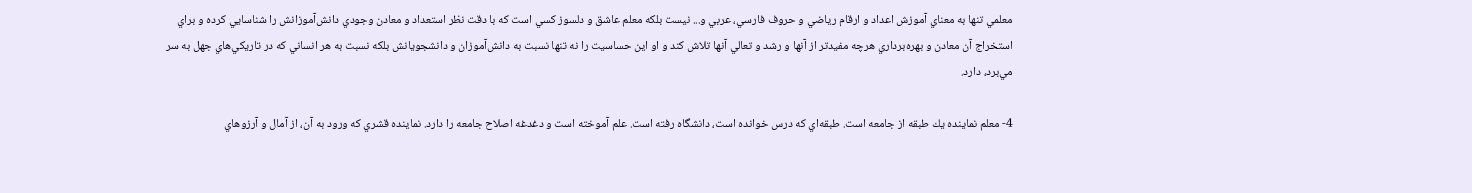معلمي تنها به معناي آموزش اعداد و ارقام رياضي و حروف فارسي، عربي و... نيست بلكه معلم عاشق و دلسوز كسي است كه با دقت نظر استعداد و معادن وجودي دانش‌‌آموزانش را شناسايي كرده و براي استخراج آن معادن و بهره‌‌برداري هرچه مفيدتر از آنها و رشد و تعالي آنها تلاش ‌‌كند و او اين حساسيت را نه تنها نسبت به دانش‌‌آموزان و دانشجويانش بلكه نسبت به هر انساني كه در تاريكي‌‌هاي جهل به سر مي‌‌برد، دارد.

4- معلم نماينده‌‌ يك طبقه از جامعه است. طبقه‌‌اي كه درس خوانده است، دانشگاه رفته است. علم آموخته است و دغدغه‌‌ اصلاح جامعه را دارد. نماينده‌‌ قشري كه ورود به آن، از آمال و آرزوهاي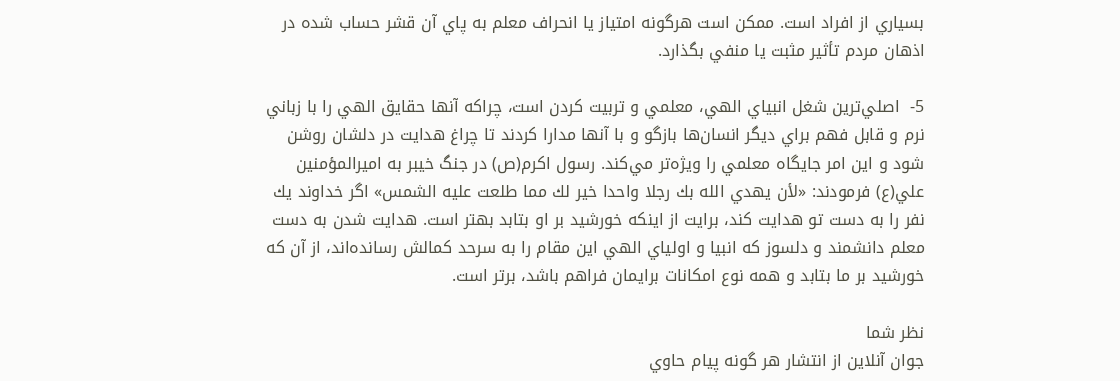بسياري از افراد است. ممكن است هرگونه امتياز يا انحراف معلم به پاي آن قشر حساب شده در اذهان مردم تأثير مثبت يا منفي بگذارد.

5-  اصلي‌‌ترين شغل انبياي الهي، معلمي و تربيت كردن است، چراكه آنها حقايق الهي را با زباني نرم و قابل فهم براي ديگر انسان‌‌ها بازگو و با آنها مدارا كردند تا چراغ هدايت در دلشان روشن شود و اين امر جايگاه معلمي را ويژه‌‌تر مي‌‌كند. رسول اكرم‌(ص) در جنگ خيبر به اميرالمؤمنين علي‌(ع) فرمودند: «لأن يهدي الله بك رجلا واحدا خير لك مما طلعت عليه الشمس» اگر خداوند يك نفر را به دست تو هدايت كند، برايت از اينكه خورشيد بر او بتابد بهتر است. هدايت شدن به دست معلم دانشمند و دلسوز كه انبيا و اولياي الهي اين مقام را به سرحد كمالش رسانده‌‌اند، از آن كه خورشيد بر ما بتابد و همه نوع امكانات برايمان فراهم باشد، برتر است.

نظر شما
جوان آنلاين از انتشار هر گونه پيام حاوي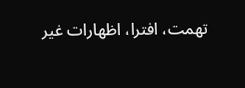تهمت، افترا، اظهارات غير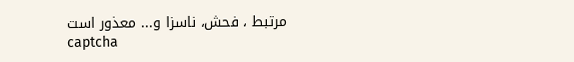مرتبط ، فحش، ناسزا و... معذور است
captcha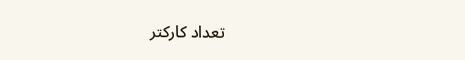تعداد کارکتر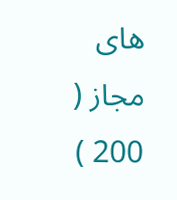های مجاز ( 200 )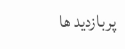پربازدید ها